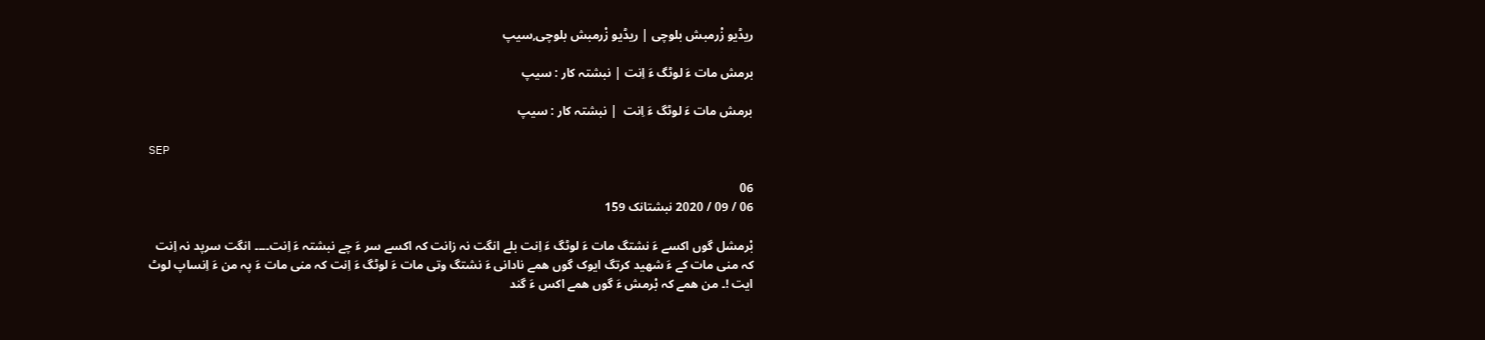ریڈیو زْرمبش بلوچی | ریڈیو زْرمبش بلوچی,سیپ

برمش مات ءَ لوٹگ ءَ اِنت | نبشتہ کار : سیپ

برمش مات ءَ لوٹگ ءَ اِنت  | نبشتہ کار : سیپ

SEP

06
06 / 09 / 2020 نبشتانک 159

بْرمشل گوں اکسے ءَ نشتگ مات ءَ لوٹگ ءَ اِنت بلے انگت نہ زانت کہ اکسے سر ءَ چے نبشتہ ءَ اِنت۔۔۔۔ انگت سرپد نہ اِنت کہ منی مات کے ءَ شهید کرتگ ایوک گوں همے نادانی ءَ نشتگ وتی مات ءَ لوٹگ ءَ اِنت کہ منی مات ءَ پہ من ءَ اِنساپ لوٹ ایت !۔ من همے کہ بْرمش ءَ گوں همے اکس ءَ گند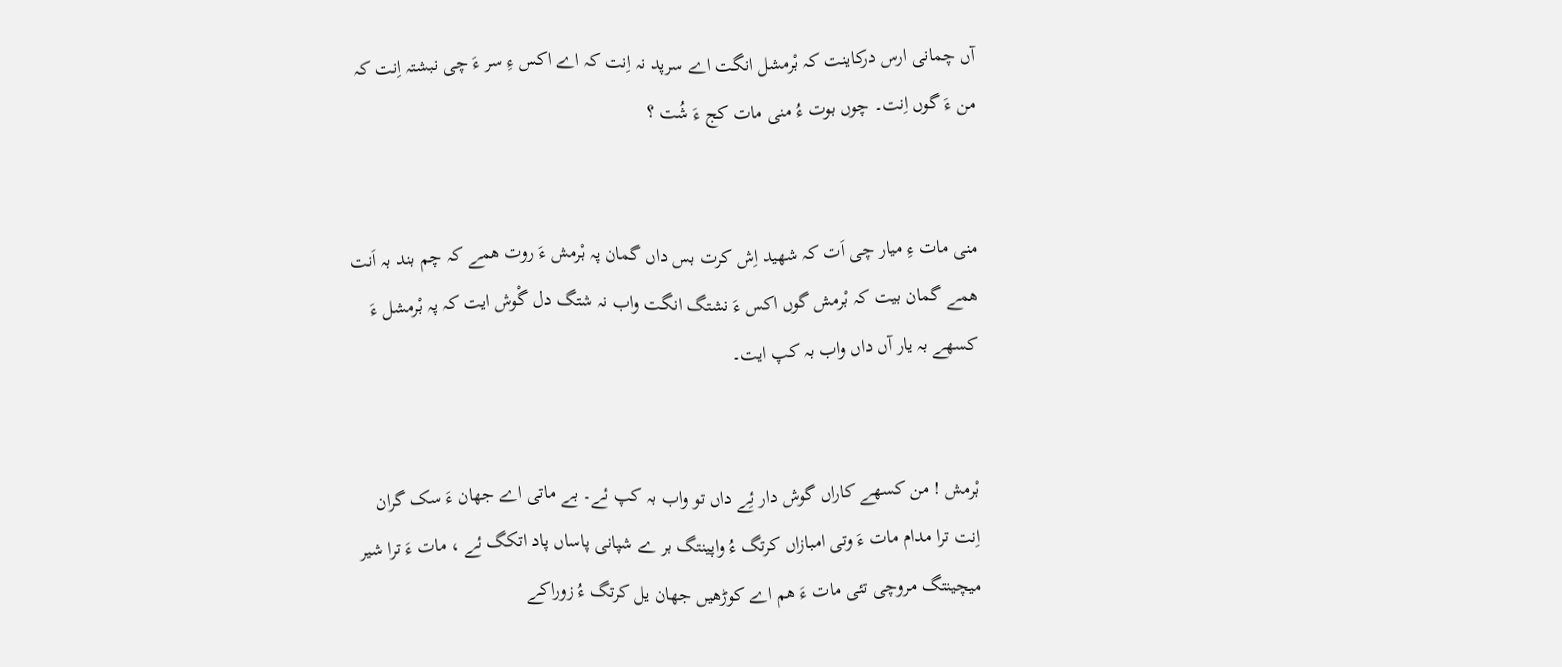آں چمانی ارس درکاینت کہ بْرمشل انگت اے سرپد نہ اِنت کہ اے اکس ءِ سر ءَ چی نبشتہ اِنت کہ من ءَ گوں اِنت۔ چوں بوت ءُ منی مات کج ءَ شُت ؟


منی مات ءِ میار چی اَت کہ شهید اِش کرت بس داں گمان پہ بْرمش ءَ روت همے کہ چم بند بہ اَنت همے گمان بیت کہ بْرمش گوں اکس ءَ نشتگ انگت واب نہ شتگ دل گْوش ایت کہ پہ بْرمشل ءَ کسهے بہ یار آں داں واب بہ کپ ایت۔


بْرمش ! من کسهے کاراں گوش دار ئِے داں تو واب بہ کپ ئے۔ بے ماتی اے جھان ءَ سک گران اِنت ترا مدام مات ءَ وتی امبازاں کرتگ ءُ واپینتگ بر ے شپانی پاساں پاد اتکگ ئے ، مات ءَ ترا شیر میچینتگ مروچی تئی مات ءَ هم اے کوڑهیں جھان یل کرتگ ءُ زوراکے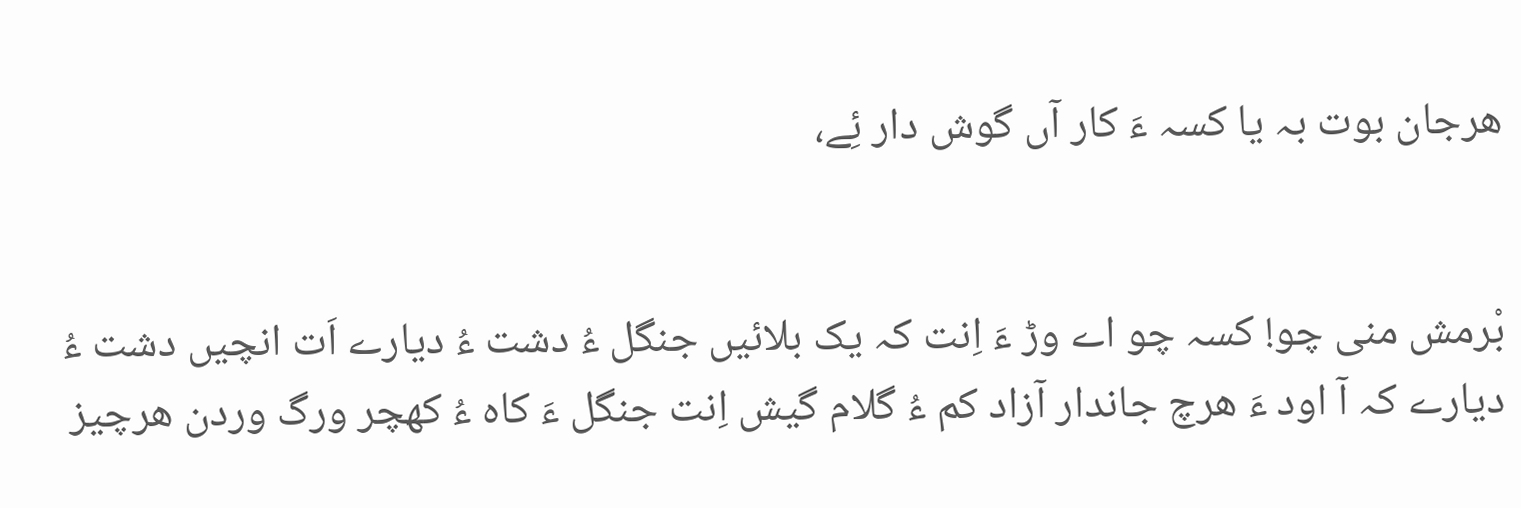هرجان بوت بہ یا کسہ ءَ کار آں گوش دار ئِے،


بْرمش منی چو! کسہ چو اے وڑ ءَ اِنت کہ یک بلائیں جنگل ءُ دشت ءُ دیارے اَت انچیں دشت ءُ دیارے کہ آ اود ءَ هرچ جاندار آزاد کم ءُ گلام گیش اِنت جنگل ءَ کاه ءُ کهچر ورگ وردن هرچیز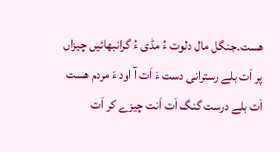هست۔جنگل مال دلوت ءُ مڈی ءُ گرانبهائیں چیزاں پر اَت بلے رسترانی دست ءَ اَت آ اود ءَ مردم هست اَت بلے درست گنگ اَت اَنت چیزے کر اَت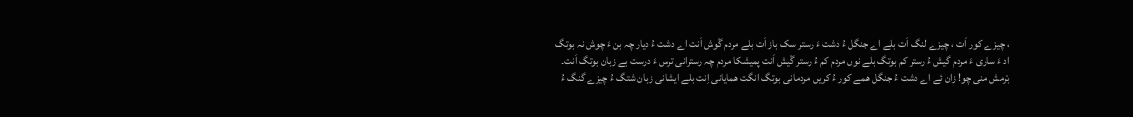، چیزے کور اَت ، چیزے لنگ اَت بلے اے جنگل ءُ دشت ءَ رستر سک باز اَت بلے مردم گْوش اَنت اے دشت ءُ دیار چہ بن ءَ چوش نہ بوتگ اد ءَ ساری ءَ مردم گیش ءُ رستر کم بوتگ بلے نوں مردم کم ءُ رستر گْیش اَنت پمیشکا مردم چہ رسترانی ترس ءَ درست بے زبان بوتگ اَنت۔
بْرمش منی چو! زان ئے اے دشت ءُ جنگل همے کور ءُ کریں مردمانی بوتگ انگت همایانی اِنت بلے ایشانی زبان شتگ ءُ چیزے گنگ ءُ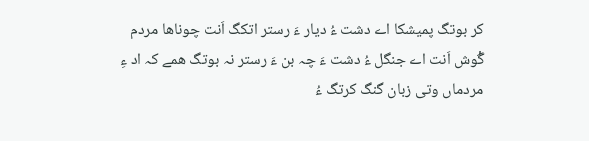کر بوتگ پمیشکا اے دشت ءُ دیار ءَ رستر اتکگ اَنت چوناها مردم گْوش اَنت اے جنگل ءُ دشت ءَ چہ بن ءَ رستر نہ بوتگ همے کہ اد ءِ مردماں وتی زبان گنگ کرتگ ءُ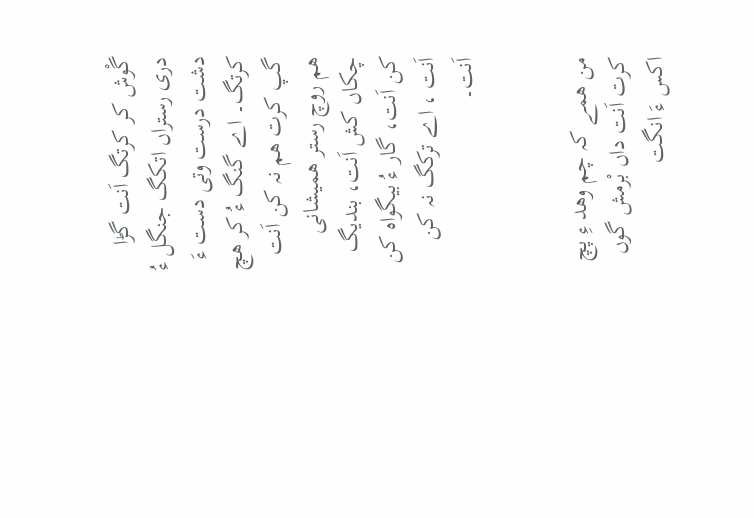گْوش کر کرتگ اَنت گڑا دری رستراں اتکگ جنگل ءُ دشت درست وتی دست ءَ کرتگ۔ اے گنگ ءُ کر هچ گپ کرت هم نہ کن اَنت ھم روچ رستر همیشانی چکاں کش اَنت، بندیگ کن اَنت، گار ءُ بیگواه کن اَنت ، اے ترکگ نہ کن اَنت۔


من همے کہ چم وهد ءِ پچ کرت اَنت داں بْرمش گوں اکس ءَ انگت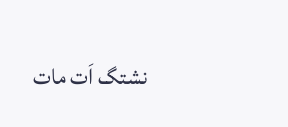نشتگ اَت مات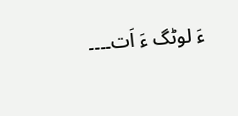ءَ لوٹگ ءَ اَت۔۔۔۔